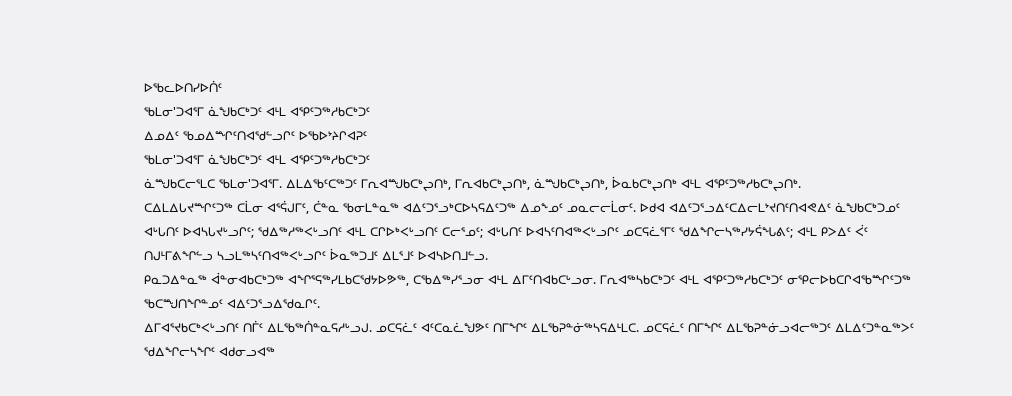ᐅᖃᓚᐅᑎᓯᐅᑏᑦ
ᖃᒪᓂ'ᑐᐊᕐᒥ ᓈᖑᑲᑕᒃᑐᑦ ᐊᒻᒪ ᐊᕿᑦᑐᖅᓱᑲᑕᒃᑐᑦ
ᐃᓄᐃᑦ ᖃᓄᐃᙱᑦᑎᐊᖁᓪᓗᒋᑦ ᐅᖃᐅᔾᔨᒋᐊᕈᑦ
ᖃᒪᓂ'ᑐᐊᕐᒥ ᓈᖑᑲᑕᒃᑐᑦ ᐊᒻᒪ ᐊᕿᑦᑐᖅᓱᑲᑕᒃᑐᑦ
ᓈᙳᑲᑕᓕᕐᒪᑕ ᖃᒪᓂ'ᑐᐊᕐᒥ. ᐃᒪᐃᖃᑦᑕᖅᑐᑦ ᒥᕆᐊᙳᑲᑕᒃᖢᑎᒃ, ᒥᕆᐊᑲᑕᒃᖢᑎᒃ, ᓈᙳᑲᑕᒃᖢᑎᒃ, ᐆᓇᑲᑕᒃᖢᑎᒃ ᐊᒻᒪ ᐊᕿᑦᑐᖅᓱᑲᑕᒃᖢᑎᒃ.
ᑕᐃᒪᐃᒐᔪᙱᑦᑐᖅ ᑕᒫᓂ ᐊᕐᕌᒍᒥᑦ, ᑖᓐᓇ ᖃᓂᒪᓐᓇᖅ ᐊᐃᑦᑐᕐᓗᒃᑕᐅᓴᕋᐃᑦᑐᖅ ᐃᓄᖕᓄᑦ ᓄᓇᓕᓕᒫᓂᑦ. ᐅᑯᐊ ᐊᐃᑦᑐᕐᓗᐃᑦᑕᐃᓕᒪᔾᔪᑎᑦᑎᐊᕙᐃᑦ ᓈᖑᑲᑕᒃᑐᓄᑦ ᐊᒡᒐᑎᑦ ᐅᐊᓴᒐᔪᒡᓗᒋᑦ; ᖁᐃᖅᓱᖅᐸᒡᓗᑎᑦ ᐊᒻᒪ ᑕᒋᐅᒃᐸᒡᓗᑎᑦ ᑕᓕᕐᓄᑦ; ᐊᒡᒐᑎᑦ ᐅᐊᓴᑦᑎᐊᖅᐸᒡᓗᒋᑦ ᓄᑕᕋᓛᕐᒥᑦ ᖁᐃᖏᓕᓴᖅᓯᔭᕌᖓᕕᑦ; ᐊᒻᒪ ᑭᐳᐃᑦ ᐹᑦ ᑎᒍᒻᒥᕕᖏᓪᓗ ᓴᓗᒪᖅᓴᑦᑎᐊᖅᐸᒡᓗᒋᑦ ᐆᓇᖅᑐᒧᑦ ᐃᒪᕐᒧᑦ ᐅᐊᓴᐅᑎᒧᓪᓗ.
ᑭᓇᑐᐃᓐᓇᖅ ᐋᓐᓂᐊᑲᑕᒃᑐᖅ ᐊᖏᕐᕋᖅᓯᒪᑲᑕᖁᔭᐅᕗᖅ, ᑕᖃᐃᖅᓯᕐᓗᓂ ᐊᒻᒪ ᐃᒥᑦᑎᐊᑲᑕᒡᓗᓂ. ᒥᕆᐊᖅᓴᑲᑕᒃᑐᑦ ᐊᒻᒪ ᐊᕿᑦᑐᖅᓱᑲᑕᒃᑐᑦ ᓂᕿᓕᐅᑲᑕᒋᐊᖃᙱᑦᑐᖅ ᖃᑕᙳᑎᖏᓐᓄᑦ ᐊᐃᑦᑐᕐᓗᐃᖁᓇᒋᑦ.
ᐃᒥᐊᕐᔪᑲᑕᒃᐸᒡᓗᑎᑦ ᑎᒦᑦ ᐃᒪᖃᖅᑏᓐᓇᕋᓱᒡᓗᒍ. ᓄᑕᕋᓛᑦ ᐊᑦᑕᓇᓛᖑᕗᑦ ᑎᒥᖏᑦ ᐃᒪᖃᕈᓐᓃᖅᓴᕋᐃᒻᒪᑕ. ᓄᑕᕋᓛᑦ ᑎᒥᖏᑦ ᐃᒪᖃᕈᓐᓃᓗᐊᓕᖅᑐᑦ ᐃᒪᐃᑦᑐᓐᓇᖅᐳᑦ ᖁᐃᖏᓕᓴᖏᑦ ᐊᑯᓂᓗᐊᖅ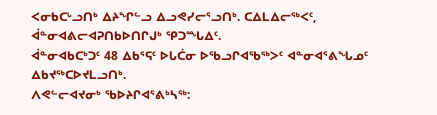ᐸᓂᑲᑕᒡᓗᑎᒃ ᐃᔨᖏᓪᓗ ᐃᓗᕙᓯᓕᕐᓗᑎᒃ. ᑕᐃᒪᐃᓕᖅᐸᑦ, ᐋᓐᓂᐊᕕᓕᐊᕈᑎᑲᐅᑎᒋᒍᒃ ᕿᑐᙵᐃᑦ.
ᐋᓐᓂᐊᑲᑕᒃᑐᑦ 48 ᐃᑲᕐᕋᑦ ᐅᒐᑖᓂ ᐅᖃᓗᒋᐊᖃᖅᐳᑦ ᐊᓐᓂᐊᕐᕕᖓᓄᑦ ᐃᑲᔪᖅᑕᐅᔪᒪᓗᑎᒃ.
ᐱᕙᓪᓕᐊᔪᓂᒃ ᖃᐅᔨᒋᐊᕐᕕᒃᓴᖅ: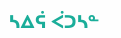ᓴᐃᕌ ᐹᑐᓴᓐ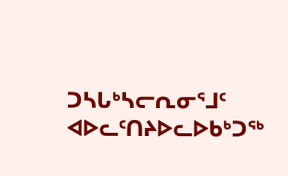ᑐᓴᒐᒃᓴᓕᕆᓂᕐᒧᑦ ᐊᐅᓚᑦᑎᔨᐅᓚᐅᑲᒃᑐᖅ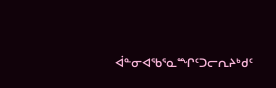ᐋᓐᓂᐊᖃᕐᓇᙱᑦᑐᓕᕆᔨᒃᑯᑦ